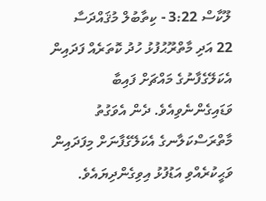ލޫކާސް 3:22 - ކިތާބުލް މުޤައްދަސާ
22 އަދި މާތްރޫޙުފުޅު ހުދު ކޮތަރެއް ފަދައިން އެކަލޭގެފާނުގެ މައްޗަށް ފައިބާ ވަޑައިގެންނެވިއެވެ. ދެން އެވަގުތު މާތްރަސްކަލާނގެ އެކަލޭގެފާނަށް މިފަދައިން ވަޙީކުރެއްވި އަޑުފުޅު އިވިގެންދިޔައެވެ.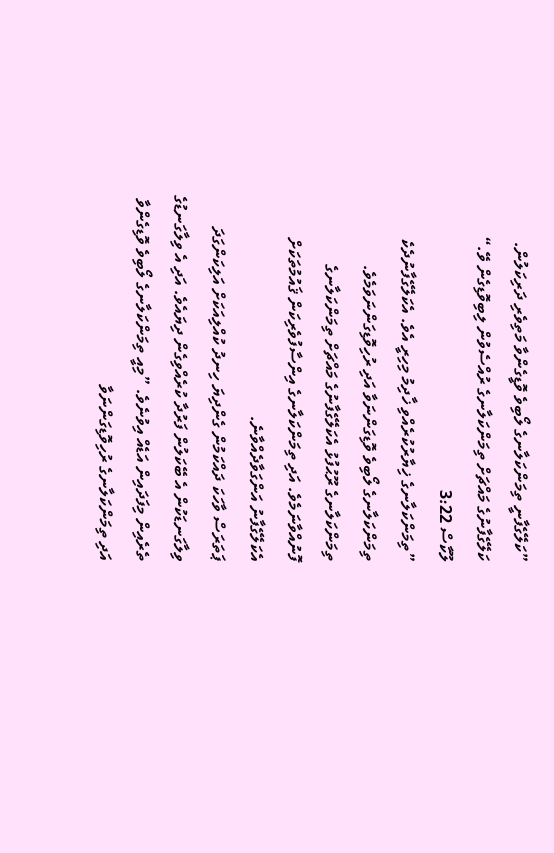”ކަލޭގެފާނީ ތިމަންކަލާނގެ ލޯބިވެ ވޮޑީގެންވާ މަތިވެރި ދަރިކަލުން. ކަލޭގެފާނުގެ މައްޗަށް ތިމަންކަލާނގެ ރުއްސެވުން ލިބިވޮޑިގެން ވޭ.“
ލޫކާސް 3:22
”ތިމަންކަލާނގެ ޚިޔާރުކުރެއްވި ޚާދިމު މިހިރީ އެވެ. އެކަލޭގެފާނުދެކެ ތިމަންކަލާނގެ ލޯބިވެ ވޮޑިގަންނަވާ އަދި ރުހިވޮޑިގަންނަވަމެވެ. ތިމަންކަލާނގެ ރޫޙުފުޅު އެކަލޭގެފާނުގެ މައްޗަށް ތިމަންކަލާނގެ ފޮނުއްވާނަމެވެ. އަދި ތިމަންކަލާނގެ އިންސާފުވެރިކަން ޤައުމުތަކަށް އެކަލޭގެފާނު އަންގަވާދެއްވާނެ.
ޕަތަރަސް ވާހަކަ ދައްކަމުން ގެންދިޔަ ހިނދު ކުއްލިއަކަށް އަލިކަންގަދަ ވިލާގަނޑަކުން އެ ބޭކަލުން ފަރުދާ ކުރެއްވިގެން ދިޔައެވެ. އަދި އެ ވިލާގަނޑުގެ ތެރެއިން މިފަދައިން އަޑެއް އިވުނެވެ. ”މިއީ ތިމަންކަލާނގެ ލޯބިވެ ވޮޑިގެންވާ އަދި ތިމަންކަލާނގެ ރުހިވޮޑިގަންނަވާ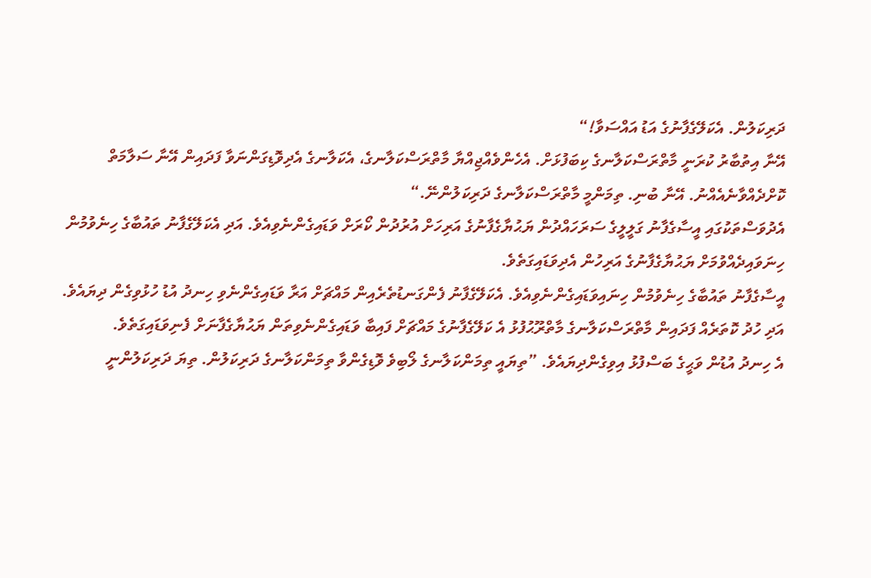ދަރިކަލުން. އެކަލޭގެފާނުގެ އަޑު އައްސަވާ!“
އޭނާ އިތުބާރު ކުރަނީ މާތްރަސްކަލާނގެ ކިބަފުޅަށް. އެހެންވެއްޖިއްޔާ މާތްރަސްކަލާނގެ، އެކަލާނގެ އެދިވޮޑިގަންނަވާ ފަދައިން އޭނާ ސަލާމަތް ކޮށްދެއްވާނެއެއްނު. އޭނާ ބުނި. ތިމަންމީ މާތްރަސްކަލާނގެ ދަރިކަލުންނޭ.“
އެދުވަސްތަކުގައި އީސާގެފާނު ގަލީލީގެ ސަރަހައްދުން ޔަޙުޔާގެފާނުގެ އަރިހަށް އުރުދުން ކޯރަށް ވަޑައިގެންނެވިއެވެ. އަދި އެކަލޭގެފާނު ތައުބާގެ ހިނެވުމުން ހިނަވައިދެއްވުމަށް ޔަޙުޔާގެފާނުގެ އަރިހުން އެދިވަޑައިގަތެވެ.
އީސާގެފާނު ތައުބާގެ ހިނެވުމުން ހިނައިވަޑައިގެންނެވިއެވެ. އެކަލޭގެފާނު ފެންގަނޑުތެރެއިން މައްޗަށް އަރާ ވަޑައިގެންނެވި ހިނދު އުޑު ހުޅުވިގެން ދިޔައެވެ. އަދި ހުދު ކޮތަރެއް ފަދައިން މާތްރަސްކަލާނގެ މާތްރޫޙުފުޅު އެ ކަލޭގެފާނުގެ މައްޗަށް ފައިބާ ވަޑައިގެންނެވިތަން ޔަޙުޔާގެފާނަށް ފެނިވަޑައިގަތެވެ.
އެ ހިނދު އުޑުން ވަޙީގެ ބަސްފުޅު އިވިގެންދިޔައެވެ. ”ތިޔައީ ތިމަންކަލާނގެ ލޯބިވެ ވޮޑިގެންވާ ތިމަންކަލާނގެ ދަރިކަލުން. ތިޔަ ދަރިކަލުންނީ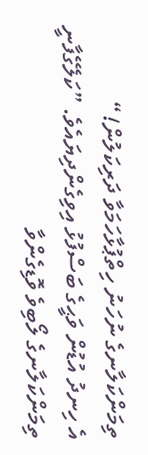ތިމަންކަލާނގެ ނުހަނު ހިތްޕުޅާހަމަވާ ދަރިކަލުން!“
އެ ހިނދު އުޑުން ވަޙީގެ ބަސްފުޅު އިވިގެންދިޔައެވެ. ”ކަލޭގެފާނީ ތިމަންކަލާނގެ ލޯބިވެ ވޮޑިގެންވާ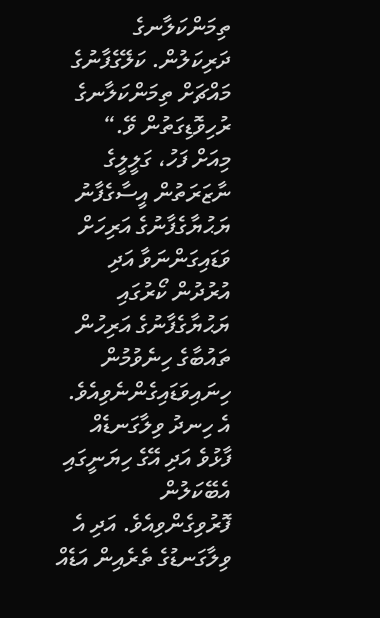ތިމަންކަލާނގެ ދަރިކަލުން. ކަލޭގެފާނުގެ މައްޗަށް ތިމަންކަލާނގެ ރުހިވޮޑިގަތުން ވޭ.“
މިއަށް ފަހު، ގަލީލީގެ ނާޒަރަތުން އީސާގެފާނު ޔަޙުޔާގެފާނުގެ އަރިހަށް ވަޑައިގަންނަވާ އަދި އުރުދުން ކޯރުގައި ޔަޙުޔާގެފާނުގެ އަރިހުން ތައުބާގެ ހިނެވުމުން ހިނައިވަޑައިގެންނެވިއެވެ.
އެ ހިނދު ވިލާގަނޑެއް ފާޅުވެ އަދި އޭގެ ހިޔަނީގައި އެބޭކަލުން ފޮރުވިގެންވިއެވެ. އަދި އެ ވިލާގަނޑުގެ ތެރެއިން އަޑެއް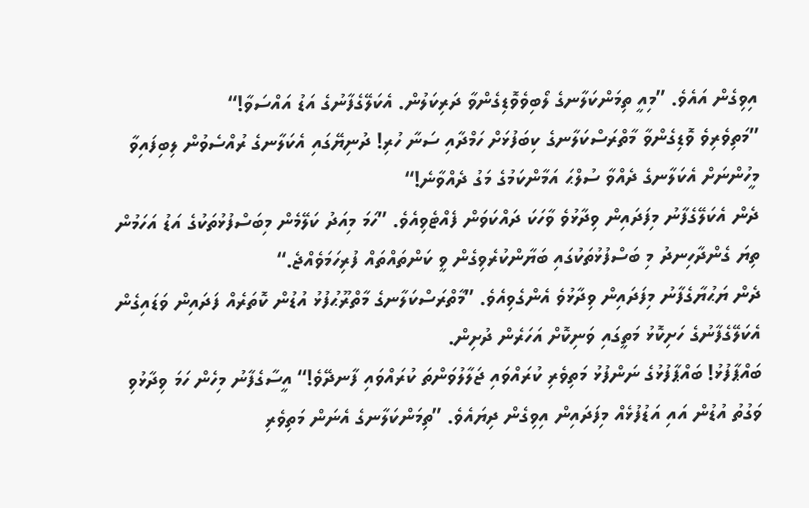އިވިގެން އައެވެ. ”މިއީ ތިމަންކަލާނގެ ލޯބިވެވޮޑިގެންވާ ދަރިކަލުން. އެކަލޭގެފާނުގެ އަޑު އައްސަވާ!“
”މަތިވެރިވެ ވޮޑިގެންވާ މާތްރަސްކަލާނގެ ކިބަފުޅަށް ހަމްދާއި ސަނާ ހުރި! ދުނިޔޭގައި އެކަލާނގެ ރުއްސެވުން ލިބިފައިވާ މީހުންނަށް އެކަލާނގެ ދެއްވާ ސުލްޙަ އަމާންކަމުގެ މަގު ދެއްވާނެ!“
ދެން އެކަލޭގެފާނު މިފަދައިން ވިދާޅުވެ ވާހަކަ ދައްކަވަން ފެއްޓެވިއެވެ. ”ހަމަ މިއަދު ކަލޭމެން މިބަސްފުޅުތަކުގެ އަޑު އަހަމުން ތިޔަ ގެންދާހިނދު މި ބަސްފުޅުތަކުގައި ބަޔާންކުރެވިގެން ވީ ކަންތައްތައް ފުރިހަމަވެއްޖެ.“
ދެން ޔަޙުޔާގެފާނު މިފަދައިން ވިދާޅުވެ އެންގެވިއެވެ. ”މާތްރަސްކަލާނގެ މާތްރޫޙުފުޅު އުޑުން ކޮތަރެއް ފަދައިން ވަޑައިގެން އެކަލޭގެފާނުގެ ހަށިކޮޅު މަތީގައި ވަނިކޮށް އަހަރެން ދުށިން.
ބައްޕާފުޅު! ބައްޕާފުޅުގެ ނަންފުޅު މަތިވެރި ކުރައްވައި ޖަލާލުވަންތަ ކުރައްވައި ފާނދޭވެ!“ އީސާގެފާނު މިހެން ހަމަ ވިދާޅުވި ވަގުތު އުޑުން އައި އަޑުފުޅެއް މިފަދައިން އިވިގެން ދިޔައެވެ. ”ތިމަންކަލާނގެ އެނަން މަތިވެރި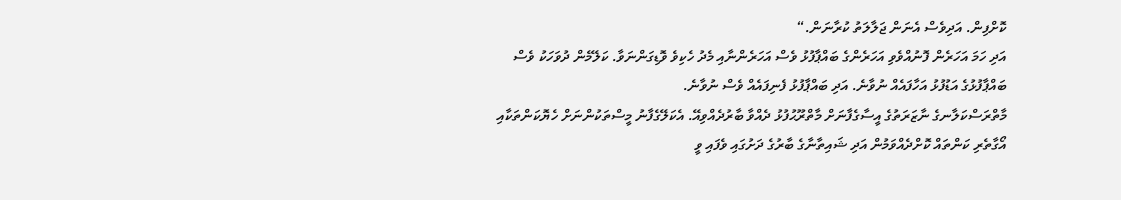ކޮށްފިން. އަދިވެސް އެނަން ޖަލާލަތު ކުރާނަން.“
އަދި ހަމަ އަހަރެން ފޮނުއްވެވި އަހަރެންގެ ބައްޕާފުޅު ވެސް އަހަރެންނާއި މެދު ހެކިވެ ވޮޑިގަންނަވާ. ކަލޭމެން ދުވަހަކު ވެސް ބައްޕާފުޅުގެ އަޑުފުޅު އަހާފައެއް ނުވާނެ. އަދި ބައްޕާފުޅު ފެނިފައެއް ވެސް ނުވާނެ.
މާތްރަސްކަލާނގެ ނާޒަރަތުގެ އީސާގެފާނަށް މާތްރޫޙުފުޅު ދެއްވާ ބާރުދެއްވިއޭ. އެކަލޭގެފާނު މީސްތަކުންނަށް ހެޔޮކަންތަކާއި އޯގާތެރި ކަންތައް ކޮށްދެއްވަމުން އަދި ޝައިތާނާގެ ބާރުގެ ދަށުގައި ވެފައި ވީ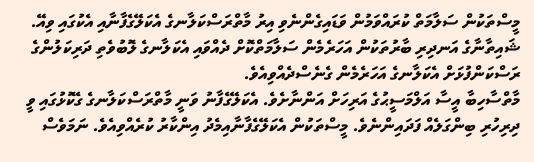މީސްތަކުން ސަލާމަތް ކުރައްވަމުން ވަޑައިގެންނެވި އިރު މާތްރަސްކަލާނގެ އެކަލޭގެފާނާއި އެކުގައި ވިއޭ.
ޝައިތާނާގެ އަނދިރި ބާރުތަކުން އަހަރެމެން ސަލާމަތްކޮށް ދެއްވައި އެކަލާނގެ ލޮބުވެތި ދަރިކަލުންގެ ރަސްކަންފުޅަށް އެކަލާނގެ އަހަރެމެން ގެނެސްދެއްވިއެވެ.
މާތްސާހިބާ އީސާ އަލްމަސީޙުގެ އަރިހަށް އަންނާށެވެ. އެކަލޭގެފާނު ވަނީ މާތްރަސްކަލާނގެ ގެކޮޅުގައި ވީ ދިރިހުރި ބިންގަލެއް ފަދައިންނެވެ. މީސްތަކުން އެކަލޭގެފާނާއިމެދު އިންކާރު ކުރެއްވިއެވެ. ނަމަވެސް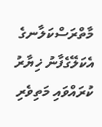މާތްރަސްކަލާނގެ އެކަލޭގެފާނު ޚިޔާރު ކުރައްވައި މަތިވެރި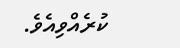ކުރެއްވިއެވެ.